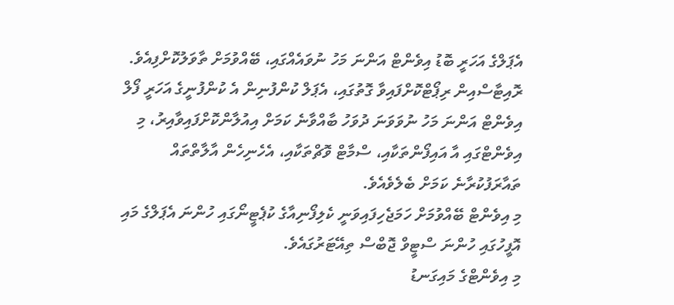އެޕަލްގެ އަހަރީ ބޮޑު އިވެންޓް އަންނަ މަހު ނުވައެއްގައި، ބޭއްވުމަށް ތާވަލުކޮށްފިއެވެ.
ރޮއިޓާސްއިން ރިޕޯޓްކޮށްފައިވާ ގޮތުގައި، އެޕަލް ކުންފުނިން އެ ކުންފުނީގެ އަހަރީ ފޯލް އިވެންޓް އަންނަ މަހު ނުވަވަނަ ދުވަހު ބާއްވާނެ ކަމަށް އިއުލާންކޮށްފައިވާއިރު، މި އިވެންޓްގައި އާ އައިފޯންތަކާއި، ސްމާޓް ވޮޗްތަކާއި، އެހެނިހެން އާލާތްތައް ތައާރަފުކުރާނެ ކަމަށް ބެލެވެއެވެ.
މި އިވެންޓް ބޭއްވުމަށް ހަމަޖެހިފައިވަނީ ކެލިފޯނިއާގެ ކުޕެޓީނޯގައި ހުންނަ އެޕަލްގެ މައި އޮފީހުގައި ހުންނަ ސްޓީވް ޖޮބްސް ތިއޭޓަރުގައެވެ.
މި އިވެންޓްގެ މައިގަނޑު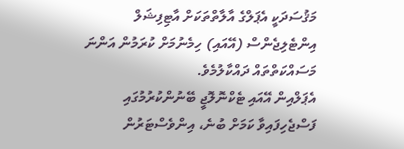މަޤުސަދަކީ އެޕަލްގެ އާލާތްތަކަށް އާޓިފިޝަލް އިންޓެލިޖެންސް (އޭއައި) ހިމެނުމަށް ކުރަމުން އަންނަ މަސައްކަތްތައް ދައްކާލުމެވެ.
އެޕަލްއިން އޭއައި ޓެކްނޮލޮޖީ ބޭނުންކުރުމުގައި ފަސްޖެހިފައިވާ ކަމަށް ބުނެ، އިންވެސްޓަރުން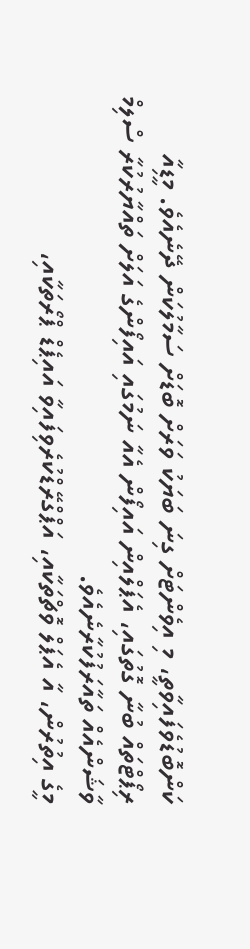ކަންބޮޑުވެފައިވާތީ، މި އިވެންޓަށް ގިނަ ބަޔަކު ވަރަށް ބޮޑަށް ސަމާލުކަން ދޭނެއެވެ. މީޑިއާ ރިޕޯޓްތައް ބުނާ ގޮތުގައި، އެޕަލްއިން އައިފޯން އެއާ ނަމުގައި އައިފޯންގެ އަލަށް ތައްޔާރުކުރާ ސްލިމް ވާޝަންއެއް ތައާރަފުކުރާނެއެވެ.
މީގެ އިތުރުން، އާ އެޕަލް ވޮޗްތަކާއި، އަޕްގްރޭޑްކުރެވިފައިވާ އައިޕެޑް ޕްރޯތަކާއި،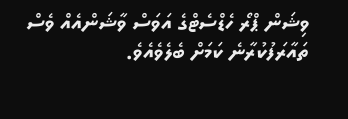ވިޝަން ޕްރޯ ހެޑްސެޓްގެ އަވަސް ވާޝަންއެއް ވެސް ތައާރަފުކުރާނެ ކަމަށް ބެލެވެއެވެ.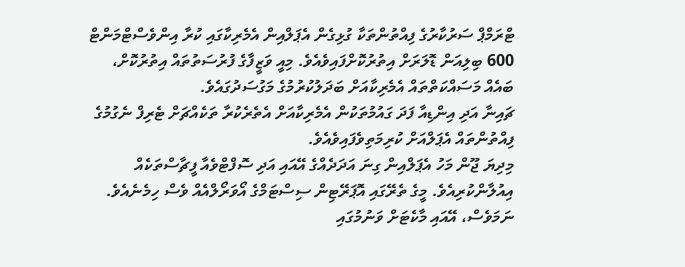ޓްރަމްޕް ސަރުކާރުގެ ފިއްތުންތަކާ ގުޅިގެން އެޕަލްއިން އެމެރިކާގައި ކުރާ އިންވެސްޓްމަންޓް 600 ބިލިއަން ޑޮލަރަށް އިތުރުކޮށްފައިވެއެވެ. މިއީ ވަޒީފާގެ ފުރުސަތުތައް އިތުރުކޮށް، ބައެއް މަސައްކަތްތައް އެމެރިކާއަށް ބަދަލުކުރުމުގެ މަގުސަދުގައެވެ.
ޗައިނާ އަދި އިންޑިއާ ފަދަ ގައުމުތަކުން އެމެރިކާއަށް އެތެރެކުރާ ތަކެއްޗަށް ޓެރިފް ނެގުމުގެ ފިއްތުންތައް އެޕަލްއަށް ކުރިމަތިވެފައިވެއެވެ.
މިދިޔަ ޖޫން މަހު އެޕަލްއިން ގިނަ އަދަދެއްގެ އޭއައި އަދި ސޮފްޓްވެއާ ފީޗާސްތަކެއް އިއުލާންކުރިއެވެ. މީގެ ތެރޭގައި އޮޕަރޭޓިން ސިސްޓަމްގެ އޯވަރޯލްއެއް ވެސް ހިމެނެއެވެ. ނަމަވެސް، އޭއައި މާކެޓަށް ވަނުމުގައި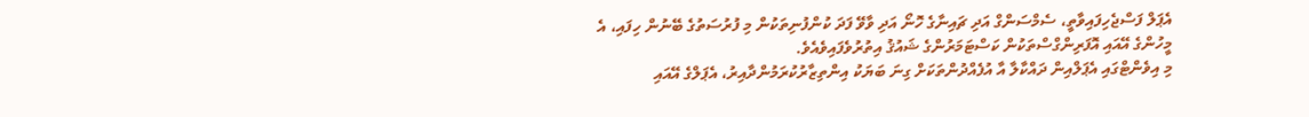އެޕަލް ފަސްޖެހިފައިވާތީ، ސެމްސަންގް އަދި ޗައިނާގެ ހޮނޯ އަދި ވާވޭ ފަދަ ކުންފުނިތަކުން މި ފުރުސަތުގެ ބޭނުން ހިފައި، އެ މީހުންގެ އޭއައި އޮފަރިންގްސްތަކުން ކަސްޓަމަރުންގެ ޝައުޤު އިތުރުވެފައިވެއެވެ.
މި އިވެންޓްގައި އެޕަލްއިން ދައްކާލާ އާ އުފެއްދުންތަކަށް ގިނަ ބަޔަކު އިންތިޒާރުކުރަމުންދާއިރު، އެޕަލްގެ އޭއައި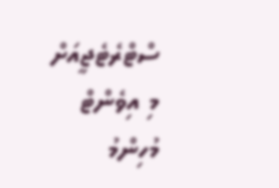ސްޓްރެޓެޖީއަށް މި އިވެންޓް މުހިންމު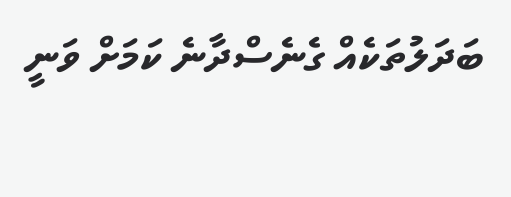ބަދަލުތަކެއް ގެނެސްދާނެ ކަމަށް ވަނީ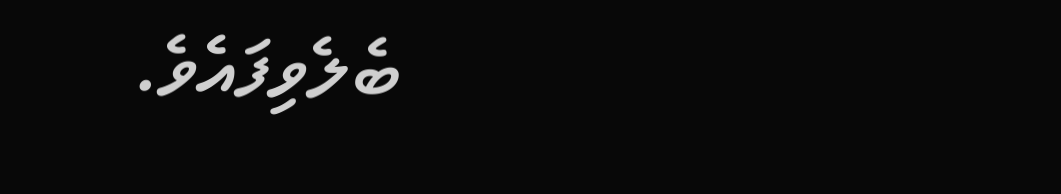ބެލެވިފައެވެ.